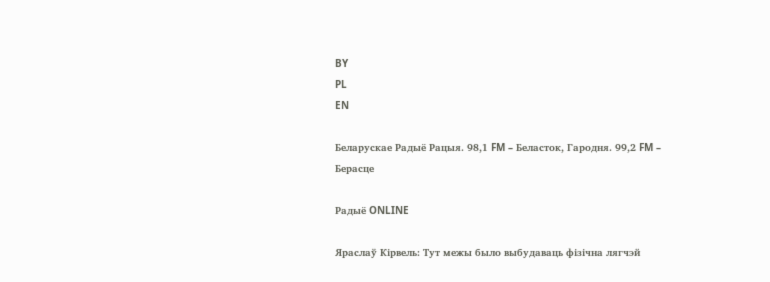BY
PL
EN

Беларускае Радыё Рацыя. 98,1 FM – Беласток, Гародня. 99,2 FM – Берасце

Радыё ONLINE

Яраслаў Кірвель: Тут межы было выбудаваць фізічна лягчэй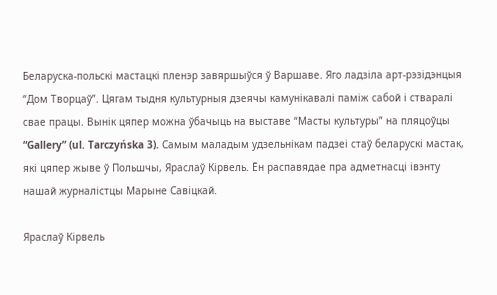Беларуска-польскі мастацкі пленэр завяршыўся ў Варшаве. Яго ладзіла арт-рэзідэнцыя “Дом Творцаў”. Цягам тыдня культурныя дзеячы камунікавалі паміж сабой і стваралі свае працы. Вынік цяпер можна ўбачыць на выставе “Масты культуры” на пляцоўцы “Gallery” (ul. Tarczyńska 3). Самым маладым удзельнікам падзеі стаў беларускі мастак, які цяпер жыве ў Польшчы, Яраслаў Кірвель. Ён распавядае пра адметнасці івэнту нашай журналістцы Марыне Савіцкай.

Яраслаў Кірвель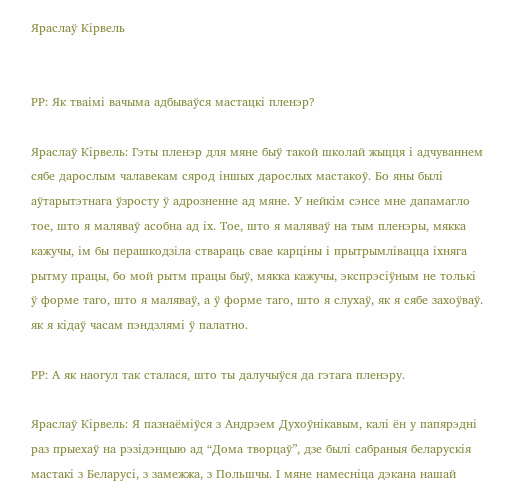Яраслаў Кірвель


РР: Як тваімі вачыма адбываўся мастацкі пленэр?

Яраслаў Кірвель: Гэты пленэр для мяне быў такой школай жыцця і адчуваннем сябе дарослым чалавекам сярод іншых дарослых мастакоў. Бо яны былі аўтарытэтнага ўзросту ў адрозненне ад мяне. У нейкім сэнсе мне дапамагло тое, што я маляваў асобна ад іх. Тое, што я маляваў на тым пленэры, мякка кажучы, ім бы перашкодзіла ствараць свае карціны і прытрымлівацца іхняга рытму працы, бо мой рытм працы быў, мякка кажучы, экспрэсіўным не толькі ў форме таго, што я маляваў, а ў форме таго, што я слухаў, як я сябе захоўваў. як я кідаў часам пэндзлямі ў палатно.

РР: А як наогул так сталася, што ты далучыўся да гэтага пленэру.

Яраслаў Кірвель: Я пазнаёміўся з Андрэем Духоўнікавым, калі ён у папярэдні раз прыехаў на рэзідэнцыю ад “Дома творцаў”, дзе былі сабраныя беларускія мастакі з Беларусі, з замежжа, з Польшчы. І мяне намесніца дэкана нашай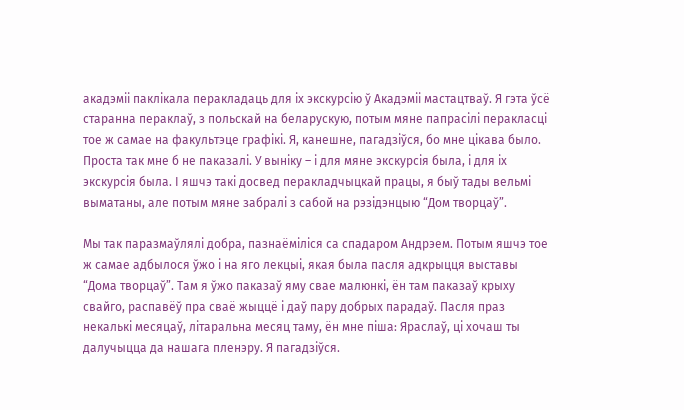акадэміі паклікала перакладаць для іх экскурсію ў Акадэміі мастацтваў. Я гэта ўсё старанна пераклаў, з польскай на беларускую, потым мяне папрасілі перакласці тое ж самае на факультэце графікі. Я, канешне, пагадзіўся, бо мне цікава было. Проста так мне б не паказалі. У выніку – і для мяне экскурсія была, і для іх экскурсія была. І яшчэ такі досвед перакладчыцкай працы, я быў тады вельмі выматаны, але потым мяне забралі з сабой на рэзідэнцыю “Дом творцаў”.

Мы так паразмаўлялі добра, пазнаёміліся са спадаром Андрэем. Потым яшчэ тое ж самае адбылося ўжо і на яго лекцыі, якая была пасля адкрыцця выставы “Дома творцаў”. Там я ўжо паказаў яму свае малюнкі, ён там паказаў крыху свайго, распавёў пра сваё жыццё і даў пару добрых парадаў. Пасля праз некалькі месяцаў, літаральна месяц таму, ён мне піша: Яраслаў, ці хочаш ты далучыцца да нашага пленэру. Я пагадзіўся.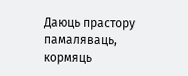Даюць прастору памаляваць, кормяць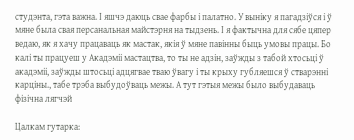студэнта, гэта важна. І яшчэ даюць свае фарбы і палатно. У выніку я пагадзіўся і ў мяне была свая персанальная майстэрня на тыдзень. І я фактычна для сябе цяпер ведаю, як я хачу працаваць як мастак, якія ў мяне павінны быць умовы працы. Бо калі ты працуеш у Акадэміі мастацтва, то ты не адзін, заўжды з табой хтосьці ў акадэміі, заўжды штосьці адцягвае тваю ўвагу і ты крыху губляешся ў стварэнні карціны., табе трэба выбудоўваць межы. А тут гэтыя межы было выбудаваць фізічна лягчэй

Цалкам гутарка: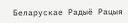Беларускае Радыё Рацыя